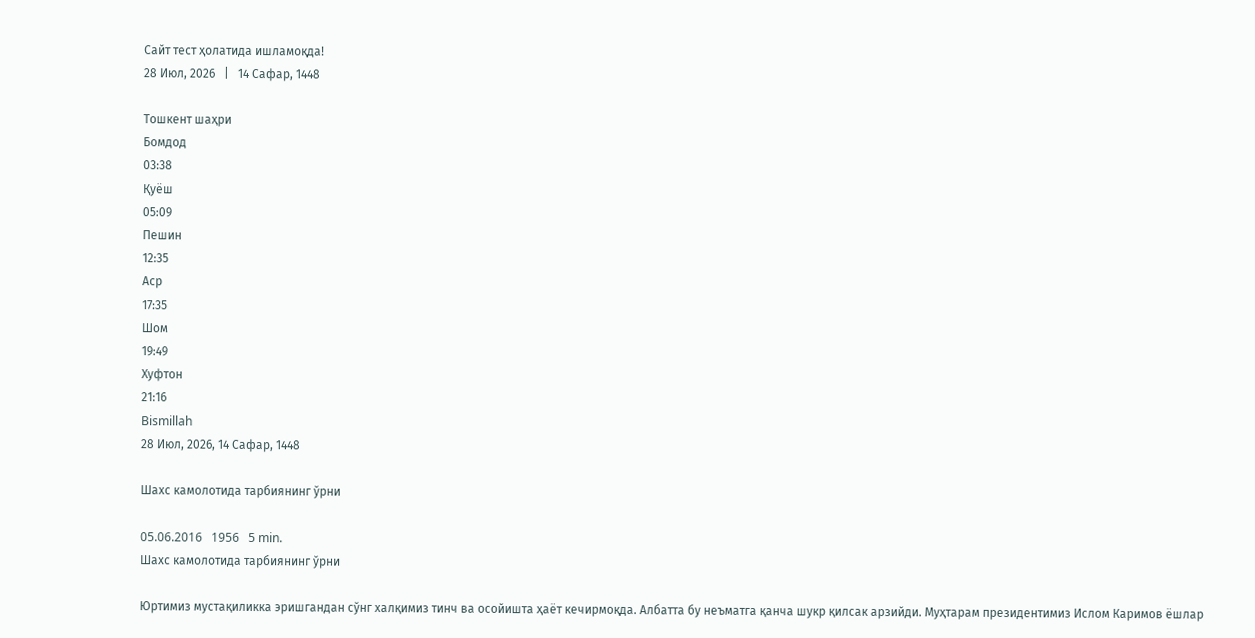Сайт тест ҳолатида ишламоқда!
28 Июл, 2026   |   14 Сафар, 1448

Тошкент шаҳри
Бомдод
03:38
Қуёш
05:09
Пешин
12:35
Аср
17:35
Шом
19:49
Хуфтон
21:16
Bismillah
28 Июл, 2026, 14 Сафар, 1448

Шахс камолотида тарбиянинг ўрни

05.06.2016   1956   5 min.
Шахс камолотида тарбиянинг ўрни

Юртимиз мустақиликка эришгандан сўнг халқимиз тинч ва осойишта ҳаёт кечирмоқда. Албатта бу неъматга қанча шукр қилсак арзийди. Муҳтарам президентимиз Ислом Каримов ёшлар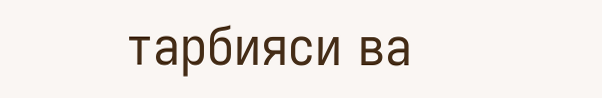тарбияси ва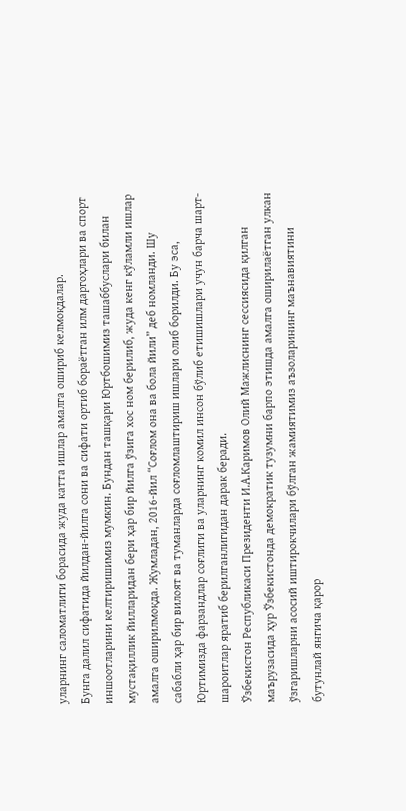уларнинг саломатлиги борасида жуда катта ишлар амалга ошириб келмоқдалар.
Бунга далил сифатида йилдан-йилга сони ва сифати ортиб бораётган илм даргоҳлари ва спорт иншоотларини келтиришимиз мумкин. Бундан ташқари Юртбошимиз ташаббуслари билан мустақиллик йилларидан бери ҳар бир йилга ўзига хос ном берилиб, жуда кенг кўламли ишлар амалга оширилмоқда. Жумладан, 2016-йил “Соғлом она ва бола йили” деб номланди. Шу сабабли ҳар бир вилоят ва туманларда соғломлаштириш ишлари олиб борилди. Бу эса, Юртимизда фарзандлар соғлиги ва уларнинг комил инсон бўлиб етишишлари учун барча шарт-шароитлар яратиб берилганлигидан дарак беради.
Ўзбекистон Республикаси Президенти И.А.Каримов Олий Мажлиснинг сессиясида қилган маърузасида ҳур Ўзбекистонда демократик тузумни барпо этишда амалга оширилаётган улкан ўзгаришларни асосий иштирокчилари бўлган жамиятимиз аъзоларининг маънавиятини бутунлай янгича қарор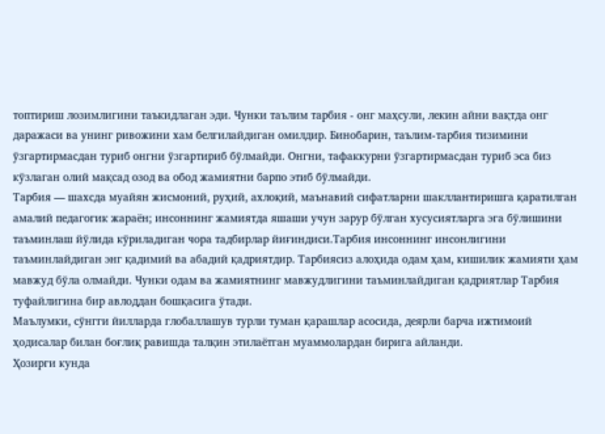топтириш лозимлигини таъкидлаган эди. Чунки таълим тарбия - онг маҳсули, лекин айни вақтда онг даражаси ва унинг ривожини хам белгилайдиган омилдир. Бинобарин, таълим-тарбия тизимини ўзгартирмасдан туриб онгни ўзгартириб бўлмайди. Онгни, тафаккурни ўзгартирмасдан туриб эса биз кўзлаган олий мақсад озод ва обод жамиятни барпо этиб бўлмайди.
Тарбия — шахсда муайян жисмоний, руҳий, ахлоқий, маънавий сифатларни шакллантиришга қаратилган амалий педагогик жараён; инсоннинг жамиятда яшаши учун зарур бўлган хусусиятларга эга бўлишини таъминлаш йўлида кўриладиган чора тадбирлар йиғиндиси.Тарбия инсоннинг инсонлигини таъминлайдиган энг қадимий ва абадий қадриятдир. Тарбиясиз алоҳида одам ҳам, кишилик жамияти ҳам мавжуд бўла олмайди. Чунки одам ва жамиятнинг мавжудлигини таъминлайдиган қадриятлар Тарбия туфайлигина бир авлоддан бошқасига ўтади.
Маълумки, сўнгги йилларда глобаллашув турли туман қарашлар асосида, деярли барча ижтимоий ҳодисалар билан боғлиқ равишда талқин этилаётган муаммолардан бирига айланди.
Ҳозирги кунда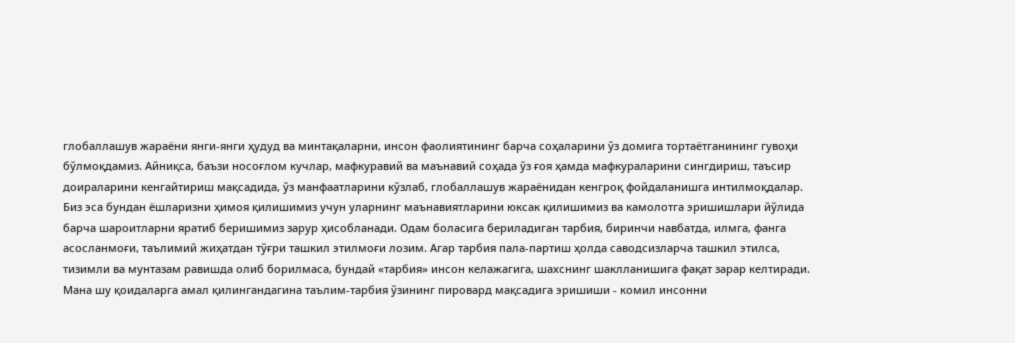глобаллашув жараёни янги-янги ҳудуд ва минтақаларни, инсон фаолиятининг барча соҳаларини ўз домига тортаётганининг гувоҳи бўлмоқдамиз. Айниқса, баъзи носоғлом кучлар, мафкуравий ва маънавий соҳада ўз ғоя ҳамда мафкураларини сингдириш, таъсир доираларини кенгайтириш мақсадида, ўз манфаатларини кўзлаб, глобаллашув жараёнидан кенгроқ фойдаланишга интилмоқдалар.
Биз эса бундан ёшларизни ҳимоя қилишимиз учун уларнинг маънавиятларини юксак қилишимиз ва камолотга эришишлари йўлида барча шароитларни яратиб беришимиз зарур ҳисобланади. Одам боласига бериладиган тарбия, биринчи навбатда, илмга, фанга асосланмоғи, таълимий жиҳатдан тўғри ташкил этилмоғи лозим. Агар тарбия пала-партиш ҳолда саводсизларча ташкил этилса, тизимли ва мунтазам равишда олиб борилмаса, бундай «тарбия» инсон келажагига, шахснинг шаклланишига фақат зарар келтиради. Мана шу қоидаларга амал қилингандагина таълим-тарбия ўзининг пировард мақсадига эришиши - комил инсонни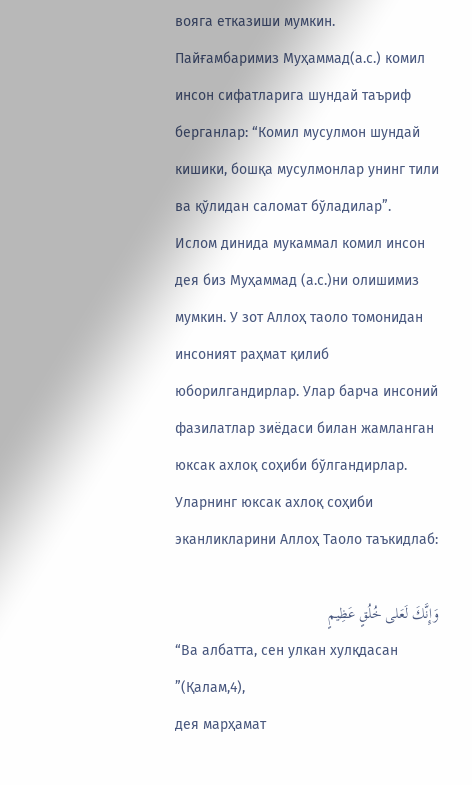вояга етказиши мумкин.
Пайғамбаримиз Муҳаммад(а.с.) комил инсон сифатларига шундай таъриф берганлар: “Комил мусулмон шундай кишики, бошқа мусулмонлар унинг тили ва қўлидан саломат бўладилар”.
Ислом динида мукаммал комил инсон дея биз Муҳаммад (а.с.)ни олишимиз мумкин. У зот Аллоҳ таоло томонидан инсоният раҳмат қилиб юборилгандирлар. Улар барча инсоний фазилатлар зиёдаси билан жамланган юксак ахлоқ соҳиби бўлгандирлар. Уларнинг юксак ахлоқ соҳиби эканликларини Аллоҳ Таоло таъкидлаб:

وَإِنَّكَ لَعَلى خُلُقٍ عَظِيمٍ
“Ва албатта, сен улкан хулқдасан ”(Қалам,4),
дея марҳамат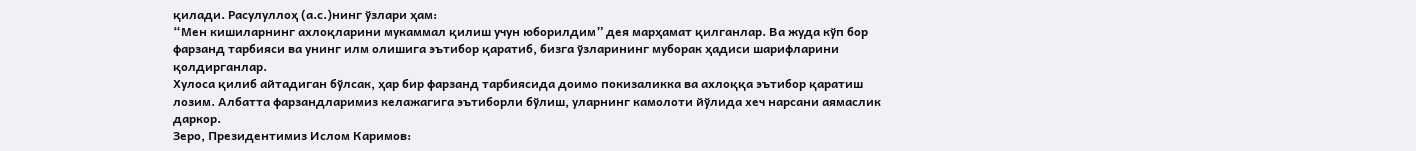қилади. Расулуллоҳ (а.с.)нинг ўзлари ҳам:
“Мен кишиларнинг ахлоқларини мукаммал қилиш учун юборилдим” дея марҳамат қилганлар. Ва жуда кўп бор фарзанд тарбияси ва унинг илм олишига эътибор қаратиб, бизга ўзларининг муборак ҳадиси шарифларини қолдирганлар.
Хулоса қилиб айтадиган бўлсак, ҳар бир фарзанд тарбиясида доимо покизаликка ва ахлоққа эътибор қаратиш лозим. Албатта фарзандларимиз келажагига эътиборли бўлиш, уларнинг камолоти йўлида хеч нарсани аямаслик даркор.
Зеро, Президентимиз Ислом Каримов: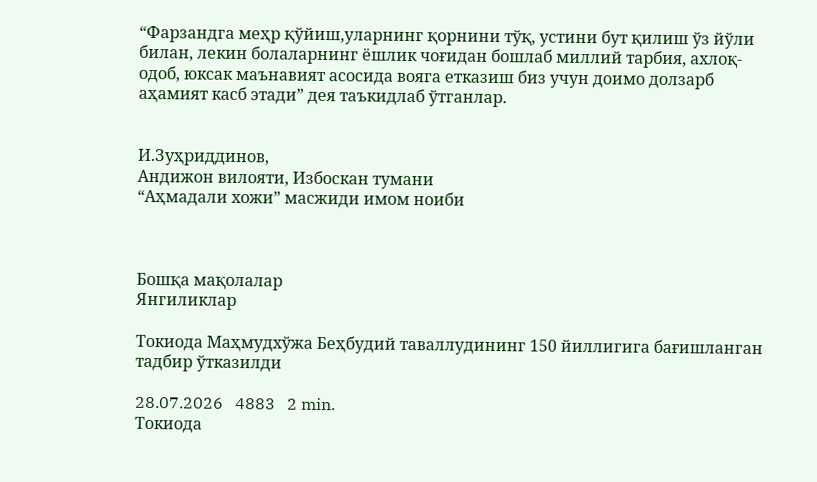“Фарзандга меҳр қўйиш,уларнинг қорнини тўқ, устини бут қилиш ўз йўли билан, лекин болаларнинг ёшлик чоғидан бошлаб миллий тарбия, ахлоқ-одоб, юксак маънавият асосида вояга етказиш биз учун доимо долзарб аҳамият касб этади” дея таъкидлаб ўтганлар.


И.Зуҳриддинов,
Андижон вилояти, Избоскан тумани
“Аҳмадали хожи” масжиди имом ноиби



Бошқа мақолалар
Янгиликлар

Токиода Маҳмудхўжа Беҳбудий таваллудининг 150 йиллигига бағишланган тадбир ўтказилди

28.07.2026   4883   2 min.
Токиода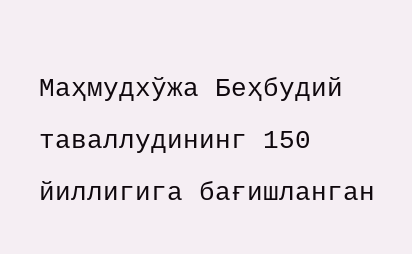Маҳмудхўжа Беҳбудий таваллудининг 150 йиллигига бағишланган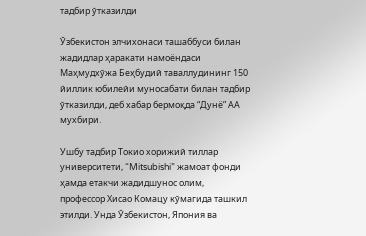тадбир ўтказилди

Ўзбекистон элчихонаси ташаббуси билан жадидлар ҳаракати намоёндаси Маҳмудхўжа Беҳбудий таваллудининг 150 йиллик юбилейи муносабати билан тадбир ўтказилди, деб хабар бермоқда “Дунё” АА мухбири.

Ушбу тадбир Токио хорижий тиллар университети, “Mitsubishi” жамоат фонди ҳамда етакчи жадидшунос олим, профессор Хисао Комацу кўмагида ташкил этилди. Унда Ўзбекистон, Япония ва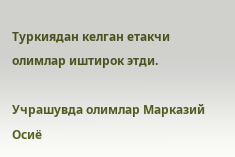Туркиядан келган етакчи олимлар иштирок этди.

Учрашувда олимлар Марказий Осиё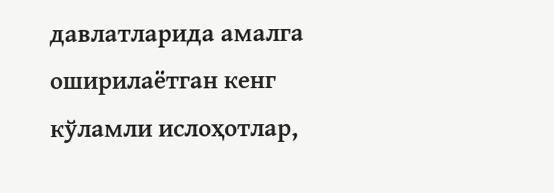давлатларида амалга оширилаётган кенг кўламли ислоҳотлар,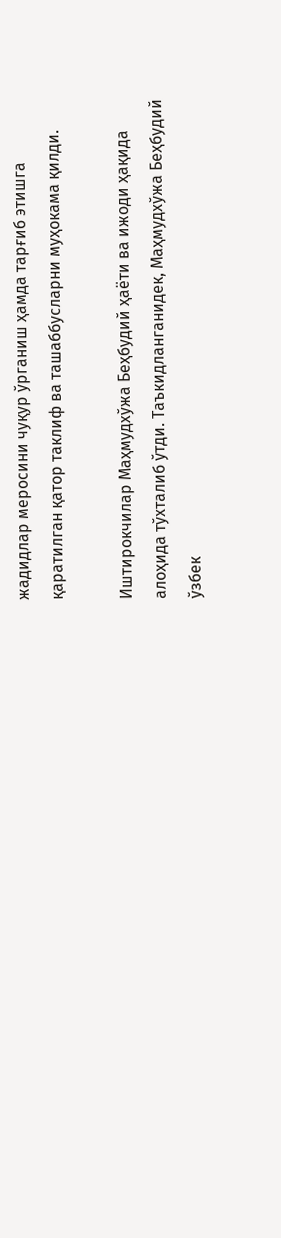жадидлар меросини чуқур ўрганиш ҳамда тарғиб этишга қаратилган қатор таклиф ва ташаббусларни муҳокама қилди.

Иштирокчилар Маҳмудхўжа Беҳбудий ҳаёти ва ижоди ҳақида алоҳида тўхталиб ўтди. Таъкидланганидек, Маҳмудхўжа Беҳбудий ўзбек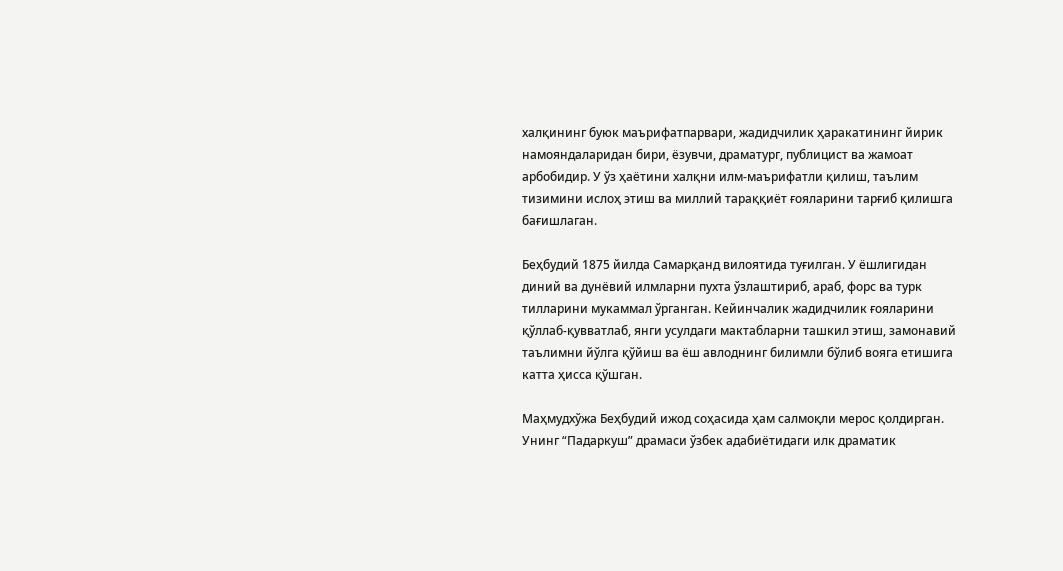халқининг буюк маърифатпарвари, жадидчилик ҳаракатининг йирик намояндаларидан бири, ёзувчи, драматург, публицист ва жамоат арбобидир. У ўз ҳаётини халқни илм-маърифатли қилиш, таълим тизимини ислоҳ этиш ва миллий тараққиёт ғояларини тарғиб қилишга бағишлаган.

Беҳбудий 1875 йилда Самарқанд вилоятида туғилган. У ёшлигидан диний ва дунёвий илмларни пухта ўзлаштириб, араб, форс ва турк тилларини мукаммал ўрганган. Кейинчалик жадидчилик ғояларини қўллаб-қувватлаб, янги усулдаги мактабларни ташкил этиш, замонавий таълимни йўлга қўйиш ва ёш авлоднинг билимли бўлиб вояга етишига катта ҳисса қўшган.

Маҳмудхўжа Беҳбудий ижод соҳасида ҳам салмоқли мерос қолдирган. Унинг “Падаркуш” драмаси ўзбек адабиётидаги илк драматик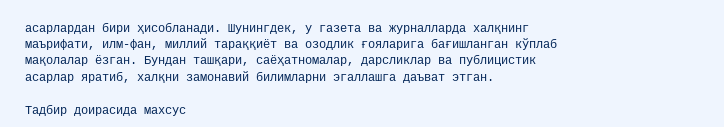асарлардан бири ҳисобланади. Шунингдек, у газета ва журналларда халқнинг маърифати, илм-фан, миллий тараққиёт ва озодлик ғояларига бағишланган кўплаб мақолалар ёзган. Бундан ташқари, саёҳатномалар, дарсликлар ва публицистик асарлар яратиб, халқни замонавий билимларни эгаллашга даъват этган.

Тадбир доирасида махсус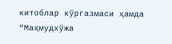китоблар кўргазмаси ҳамда “Маҳмудхўжа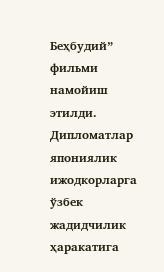Беҳбудий” фильми намойиш этилди. Дипломатлар япониялик ижодкорларга ўзбек жадидчилик ҳаракатига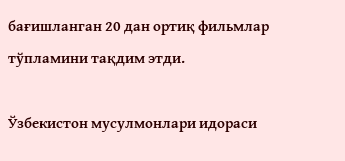бағишланган 20 дан ортиқ фильмлар тўпламини тақдим этди.

Ўзбекистон мусулмонлари идораси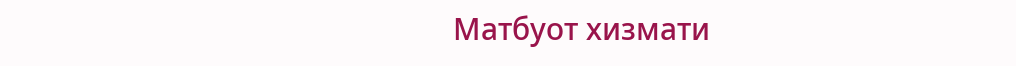Матбуот хизмати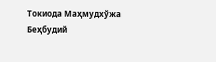Токиода Маҳмудхўжа Беҳбудий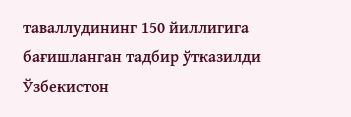таваллудининг 150 йиллигига бағишланган тадбир ўтказилди
Ўзбекистон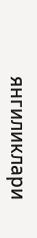янгиликлари